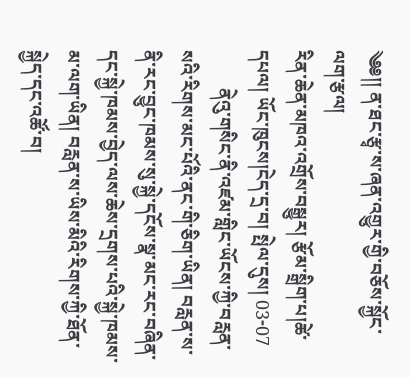༄༅།། ན་ཐང་རྩྭ་ས་ཞན་འགྱུར་གྱི་བཅོས་སྐྱོང་ལག་རྩལ།
རིན་ཆེན་མཁའ་འགྲོས་བསྒྱུར། རྩོམ་སྒྲིག་པ།ཚེ་དཔལ། ཡོང་ཁུངས།ངེད་དྲ་བ། སྤེལ་དུས། 03-07
        ནེའུ་གསིང་ནི་འཛམ་གླིང་ཡོངས་ཀྱི་བརླན་སའི་རིགས་མང་པོའི་ནང་གི་ཅིག་ཡིན། བརླན་ས་ནི་རང་བྱུང་ཁམས་སུ་སྐྱེ་དངོས་སྣ་མང་རང་བཞིན་དང་སྐྱེ་ཁམས་བྱེད་ལས་ཆེས་དྲགས་པའི་སྐྱེ་ཁམས་མ་ལག་ཡིན། བརླན་ས་ཡིས་མིའི་རིགས་ཀྱི་ཐོན་སྐྱེད་དང་འཚོ་བ།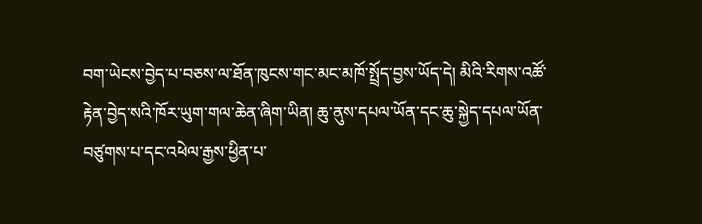བག་ཡེངས་བྱེད་པ་བཅས་ལ་ཐོན་ཁུངས་གང་མང་མཁོ་སྤྲོད་བྱས་ཡོད་དེ། མིའི་རིགས་འཚོ་རྟེན་བྱེད་སའི་ཁོར་ཡུག་གལ་ཆེན་ཞིག་ཡིན། ཆུ་ནུས་དཔལ་ཡོན་དང་ཆུ་སྐྱེད་དཔལ་ཡོན་བཙུགས་པ་དང་འཕེལ་རྒྱས་ཕྱིན་པ་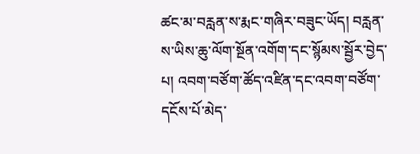ཚང་མ་བརླན་ས་རྨང་གཞིར་བཟུང་ཡོད། བརླན་ས་ཡིས་ཆུ་ལོག་སྔོན་འགོག་དང་སྙོམས་སྦྱོར་བྱེད་པ། འབག་བཙོག་ཚོད་འཛིན་དང་འབག་བཙོག་དངོས་པོ་མེད་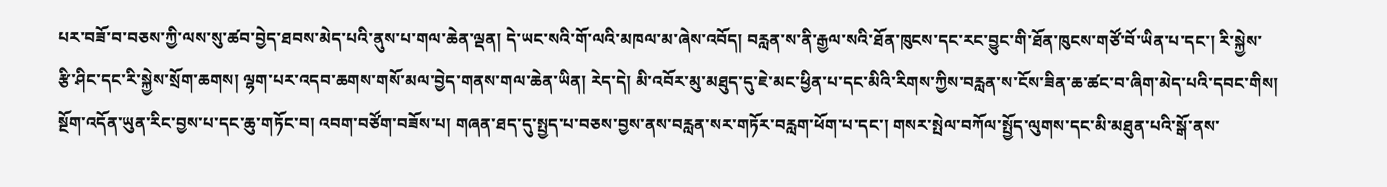པར་བཟོ་བ་བཅས་ཀྱི་ལས་སུ་ཚབ་བྱེད་ཐབས་མེད་པའི་ནུས་པ་གལ་ཆེན་ལྡན། དེ་ཡང་སའི་གོ་ལའི་མཁལ་མ་ཞེས་འབོད། བརླན་ས་ནི་རྒྱལ་སའི་ཐོན་ཁུངས་དང་རང་བྱུང་གི་ཐོན་ཁུངས་གཙོ་བོ་ཡིན་པ་དང་། རི་སྐྱེས་རྩི་ཤིང་དང་རི་སྐྱེས་སྲོག་ཆགས། ལྷག་པར་འདབ་ཆགས་གསོ་མལ་བྱེད་གནས་གལ་ཆེན་ཡིན། རེད་དེ། མི་འབོར་མུ་མཐུད་དུ་ཇེ་མང་ཕྱིན་པ་དང་མིའི་རིགས་ཀྱིས་བརླན་ས་ངོས་ཟིན་ཆ་ཚང་བ་ཞིག་མེད་པའི་དབང་གིས། སྔོག་འདོན་ཡུན་རིང་བྱས་པ་དང་ཆུ་གཏོང་བ། འབག་བཙོག་བཟོས་པ། གཞན་ཐད་དུ་སྤྱད་པ་བཅས་བྱས་ནས་བརླན་སར་གཏོར་བརླག་ཕོག་པ་དང་། གསར་སྤེལ་བཀོལ་སྤྱོད་ལུགས་དང་མི་མཐུན་པའི་སྒོ་ནས་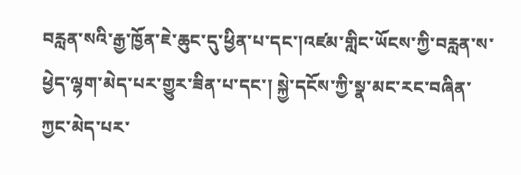བརླན་སའི་རྒྱ་ཁྱོན་ཇེ་ཆུང་དུ་ཕྱིན་པ་དང་།འཛམ་གླིང་ཡོངས་ཀྱི་བརླན་ས་ཕྱེད་ལྷག་མེད་པར་གྱུར་ཟིན་པ་དང་། སྐྱེ་དངོས་ཀྱི་སྣ་མང་རང་བཞིན་ཀྱང་མེད་པར་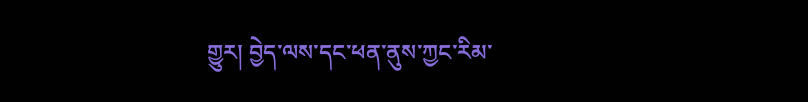གྱུར། བྱེད་ལས་དང་ཕན་ནུས་ཀྱང་རིམ་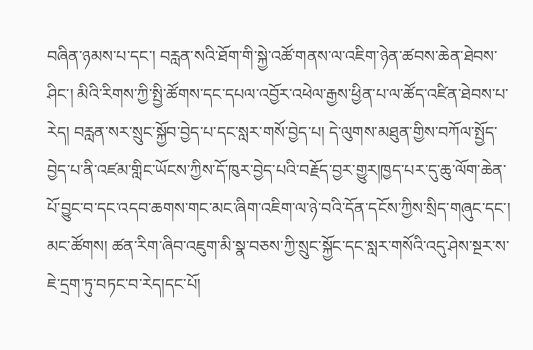བཞིན་ཉམས་པ་དང་། བརླན་སའི་ཐོག་གི་སྐྱེ་འཚོ་གནས་ལ་འཇིག་ཉེན་ཚབས་ཆེན་ཐེབས་ཤིང་། མིའི་རིགས་ཀྱི་སྤྱི་ཚོགས་དང་དཔལ་འབྱོར་འཕེལ་རྒྱས་ཕྱིན་པ་ལ་ཚོད་འཛིན་ཐེབས་པ་རེད། བརླན་སར་སྲུང་སྐྱོབ་བྱེད་པ་དང་སླར་གསོ་བྱེད་པ། དེ་ལུགས་མཐུན་གྱིས་བཀོལ་སྤྱོད་བྱེད་པ་ནི་འཛམ་གླིང་ཡོངས་ཀྱིས་དོ་ཁུར་བྱེད་པའི་བརྗོད་བྱར་གྱུར།ཁྱད་པར་དུ་ཆུ་ལོག་ཆེན་པོ་བྱུང་བ་དང་འདབ་ཆགས་གང་མང་ཞིག་འཇིག་ལ་ཉེ་བའི་དོན་དངོས་ཀྱིས་སྲིད་གཞུང་དང་། མང་ཚོགས། ཚན་རིག་ཞིབ་འཇུག་མི་སྣ་བཅས་ཀྱི་སྲུང་སྐྱོང་དང་སླར་གསོའི་འདུ་ཤེས་སྔར་ས་ཇེ་དྲག་ཏུ་བཏང་བ་རེད།དང་པོ།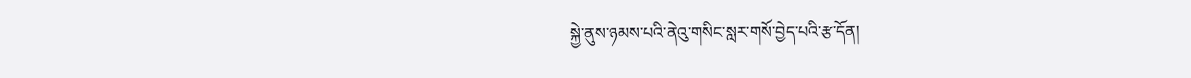སྐྱེ་ནུས་ཉམས་པའི་ནེའུ་གསིང་སླར་གསོ་བྱེད་པའི་རྩ་དོན།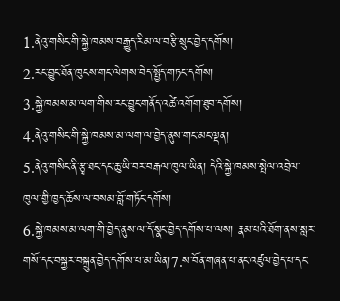1.ནེའུ་གསིང་གི་སྐྱེ་ཁམས་བརྒྱུད་རིམ་ལ་བརྩི་སྲུང་བྱེད་དགོས།
2.རང་བྱུང་ཐོན་ཁུངས་གང་ལེགས་བེད་སྤྱོད་གཏང་དགོས།
3.སྐྱེ་ཁམས་མ་ལག་གིས་རང་བྱུང་གནོད་འཚེ་འགོག་ཐུབ་དགོས།
4.ནེའུ་གསིང་གི་སྐྱེ་ཁམས་མ་ལག་ལ་བྱེད་ནུས་གང་མང་ལྡན།
5.ནེའུ་གསིང་ནི་རྩྭ་ཐང་དང་ཆུ་ཡི་བར་བརྒལ་ཁུལ་ཡིན། དེའི་སྐྱེ་ཁམས་སྤེལ་འབྲེལ་ཁུལ་གྱི་ཁྱད་ཆོས་ལ་བསམ་བློ་གཏོང་དགོས།
6.སྐྱེ་ཁམས་མ་ལག་གི་བྱེད་ནུས་ལ་དོ་སྣང་བྱེད་དགོས་པ་ལས། རྣམ་པའི་ཐོག་ནས་སླར་གསོ་དང་བསྐྱར་བསྐྲུན་བྱེད་དགོས་པ་མ་ཡིན།7.ས་བོན་གཞན་པ་ནང་འཛུལ་བྱེད་པ་དང་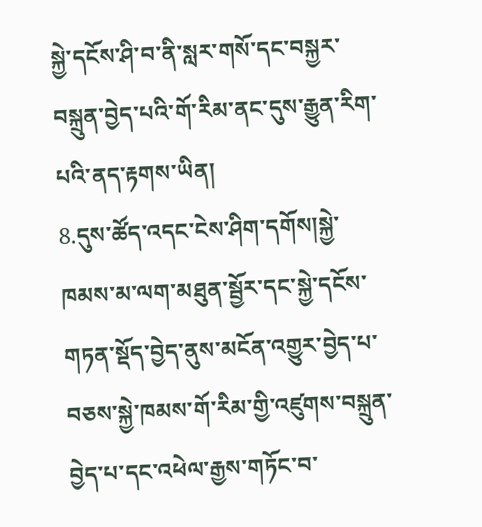སྐྱེ་དངོས་ཤི་བ་ནི་སླར་གསོ་དང་བསྐྱར་བསྐྲུན་བྱེད་པའི་གོ་རིམ་ནང་དུས་རྒྱུན་རིག་པའི་ནད་རྟགས་ཡིན།
8.དུས་ཚོད་འདང་ངེས་ཤིག་དགོས།སྐྱེ་ཁམས་མ་ལག་མཐུན་སྦྱོར་དང་སྐྱེ་དངོས་གཏན་སྡོད་བྱེད་ནུས་མངོན་འགྱུར་བྱེད་པ་བཅས་སྐྱེ་ཁམས་གོ་རིམ་གྱི་འཛུགས་བསྐྲུན་བྱེད་པ་དང་འཕེལ་རྒྱས་གཏོང་བ་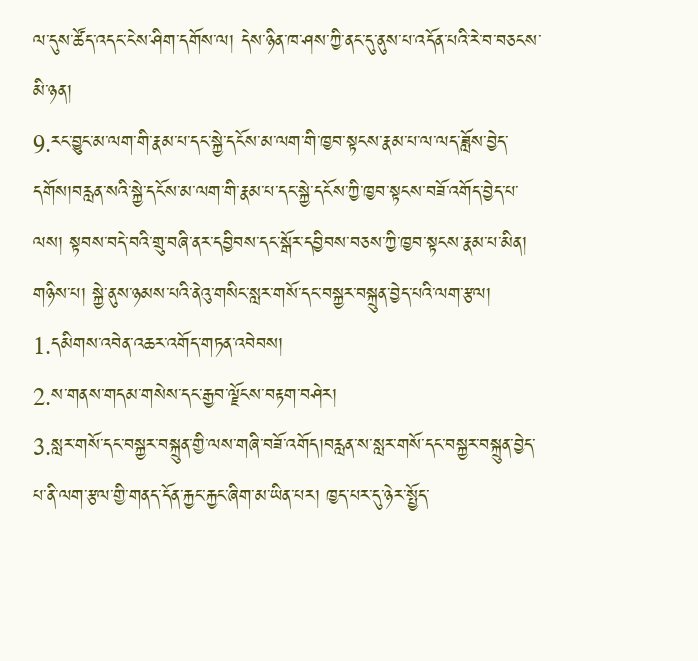ལ་དུས་ཚོད་འདང་ངེས་ཤིག་དགོས་ལ། དེས་ཉིན་ཁ་ཤས་ཀྱི་ནང་དུ་ནུས་པ་འདོན་པའི་རེ་བ་བཅངས་མི་ཉན།
9.རང་བྱུང་མ་ལག་གི་རྣམ་པ་དང་སྐྱེ་དངོས་མ་ལག་གི་ཁྱབ་སྟངས་རྣམ་པ་ལ་ལད་ཟློས་བྱེད་དགོས།བརླན་སའི་སྐྱེ་དངོས་མ་ལག་གི་རྣམ་པ་དང་སྐྱེ་དངོས་ཀྱི་ཁྱབ་སྟངས་བཟོ་འགོད་བྱེད་པ་ལས། སྟབས་བདེ་བའི་གྲུ་བཞི་ནར་དབྱིབས་དང་སྒོར་དབྱིབས་བཅས་ཀྱི་ཁྱབ་སྟངས་རྣམ་པ་མིན།
གཉིས་པ། སྐྱེ་ནུས་ཉམས་པའི་ནེའུ་གསིང་སླར་གསོ་དང་བསྐྱར་བསྐྲུན་བྱེད་པའི་ལག་རྩལ།
1.དམིགས་འབེན་འཆར་འགོད་གཏན་འབེབས།
2.ས་གནས་གདམ་གསེས་དང་རྒྱབ་ལྗོངས་བརྟག་བཤེར།
3.སླར་གསོ་དང་བསྐྱར་བསྐྲུན་གྱི་ལས་གཞི་བཟོ་འགོད།བརླན་ས་སླར་གསོ་དང་བསྐྱར་བསྐྲུན་བྱེད་པ་ནི་ལག་རྩལ་གྱི་གནད་དོན་རྐྱང་རྐྱང་ཞིག་མ་ཡིན་པར། ཁྱད་པར་དུ་ཉེར་སྤྱོད་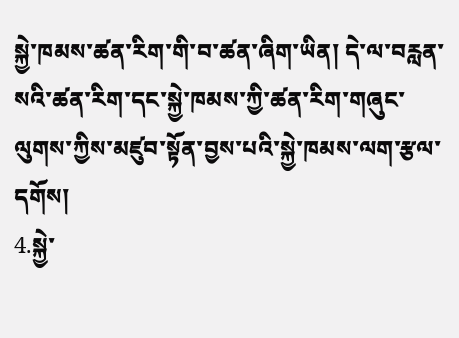སྐྱེ་ཁམས་ཚན་རིག་གི་བ་ཚན་ཞིག་ཡིན། དེ་ལ་བརླན་སའི་ཚན་རིག་དང་སྐྱེ་ཁམས་ཀྱི་ཚན་རིག་གཞུང་ལུགས་ཀྱིས་མཛུབ་སྟོན་བྱས་པའི་སྐྱེ་ཁམས་ལག་རྩལ་དགོས།
4.སྐྱེ་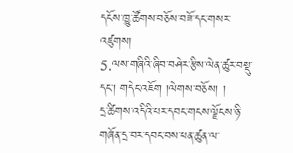དངོས་ཁྱུ་ཚོགས་བཅོས་བཟོ་དང་གསར་འཛུགས།
5.ལས་གཞིའི་ཞིབ་བཤེར་རྩིས་ལེན་ཚུར་བསྡུ་དང་། གདེང་འཇོག །ལེགས་བཅོས། །
དྲ་ཚིགས་འདིའི་པར་དབང་གངས་ལྗོངས་ཉི་གཞོན་དྲ་བར་དབང་བས་ཕན་ཚུན་ལ་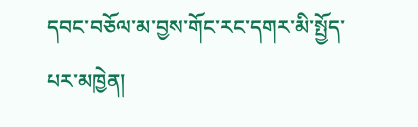དབང་བཅོལ་མ་བྱས་གོང་རང་དགར་མི་སྤྱོད་པར་མཁྱེན།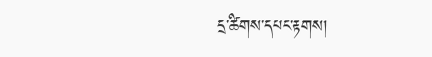དྲ་ཚིགས་དཔང་རྟགས།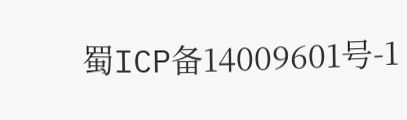蜀ICP备14009601号-1